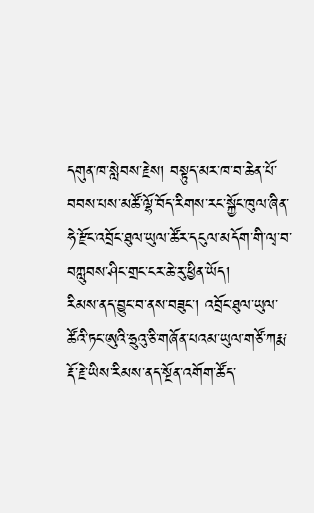དགུན་ཁ་སླེབས་རྗེས། བསྟུད་མར་ཁ་བ་ཆེན་པོ་བབས་པས་མཚོ་ལྷོ་བོད་རིགས་རང་སྐྱོང་ཁུལ་ཞིན་ཧེ་རྫོང་འབྲོང་ཐུལ་ཡུལ་ཚོར་དངུལ་མདོག་གི་ལྭ་བ་བཀླུབས་ཤིང་གྲང་ངར་ཆེ་རུ་ཕྱིན་ཡོད།
རིམས་ནད་བྱུང་བ་ནས་བཟུང་། འབྲོང་ཐུལ་ཡུལ་ཚོའི་ཏང་ཨུའི་ཧྲུའུ་ཅི་གཞོན་པའམ་ཡུལ་གཙོ་ཀརྨ་རྡོ་རྗེ་ཡིས་རིམས་ནད་སྔོན་འགོག་ཚོད་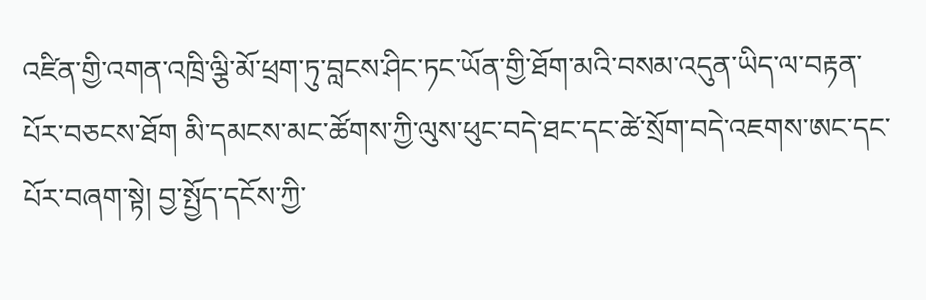འཛིན་གྱི་འགན་འཁྲི་ལྕི་མོ་ཕྲག་ཏུ་བླངས་ཤིང་ཏང་ཡོན་གྱི་ཐོག་མའི་བསམ་འདུན་ཡིད་ལ་བརྟན་པོར་བཅངས་ཐོག མི་དམངས་མང་ཚོགས་ཀྱི་ལུས་ཕུང་བདེ་ཐང་དང་ཚེ་སྲོག་བདེ་འཇགས་ཨང་དང་པོར་བཞག་སྟེ། བྱ་སྤྱོད་དངོས་ཀྱི་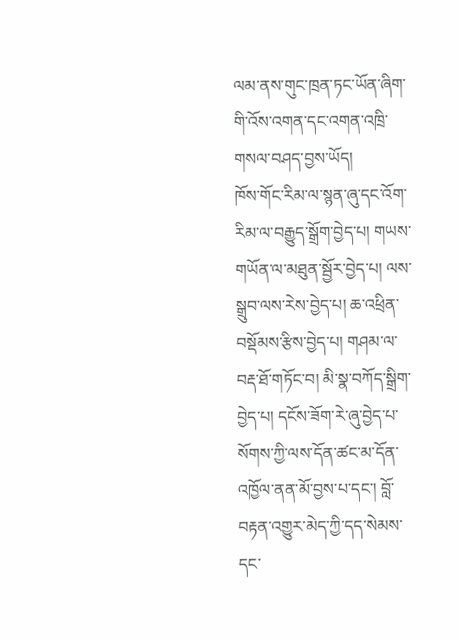ལམ་ནས་གུང་ཁྲན་ཏང་ཡོན་ཞིག་གི་འོས་འགན་དང་འགན་འཁྲི་གསལ་བཤད་བྱས་ཡོད།
ཁོས་གོང་རིམ་ལ་སྙན་ཞུ་དང་འོག་རིམ་ལ་བརྒྱུད་སྒྲོག་བྱེད་པ། གཡས་གཡོན་ལ་མཐུན་སྦྱོར་བྱེད་པ། ལས་སྒྲུབ་ལས་རེས་བྱེད་པ། ཆ་འཕྲིན་བསྡོམས་རྩིས་བྱེད་པ། གཤམ་ལ་བརྡ་ཐོ་གཏོང་བ། མི་སྣ་བཀོད་སྒྲིག་བྱེད་པ། དངོས་ཟོག་རེ་ཞུ་བྱེད་པ་སོགས་ཀྱི་ལས་དོན་ཚང་མ་དོན་འཁྱོལ་ནན་མོ་བྱས་པ་དང་། བློ་བརྟན་འགྱུར་མེད་ཀྱི་དད་སེམས་དང་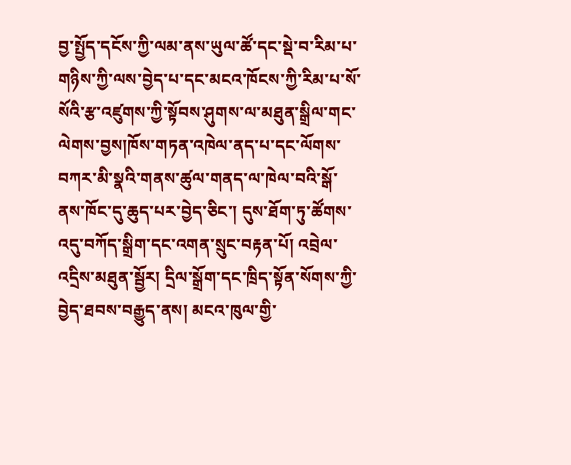བྱ་སྤྱོད་དངོས་ཀྱི་ལམ་ནས་ཡུལ་ཚོ་དང་སྡེ་བ་རིམ་པ་གཉིས་ཀྱི་ལས་བྱེད་པ་དང་མངའ་ཁོངས་ཀྱི་རིམ་པ་སོ་སོའི་རྩ་འཛུགས་ཀྱི་སྟོབས་ཤུགས་ལ་མཐུན་སྒྲིལ་གང་ལེགས་བྱས།ཁོས་གཏན་འཁེལ་ནད་པ་དང་ལོགས་བཀར་མི་སྣའི་གནས་ཚུལ་གནད་ལ་ཁེལ་བའི་སྒོ་ནས་ཁོང་དུ་ཆུད་པར་བྱེད་ཅིང་། དུས་ཐོག་ཏུ་ཚོགས་འདུ་བཀོད་སྒྲིག་དང་འགན་སྲུང་བརྟན་པོ། འབྲེལ་འདྲིས་མཐུན་སྦྱོར། དྲིལ་སྒྲོག་དང་ཁྲིད་སྟོན་སོགས་ཀྱི་བྱེད་ཐབས་བརྒྱུད་ནས། མངའ་ཁུལ་གྱི་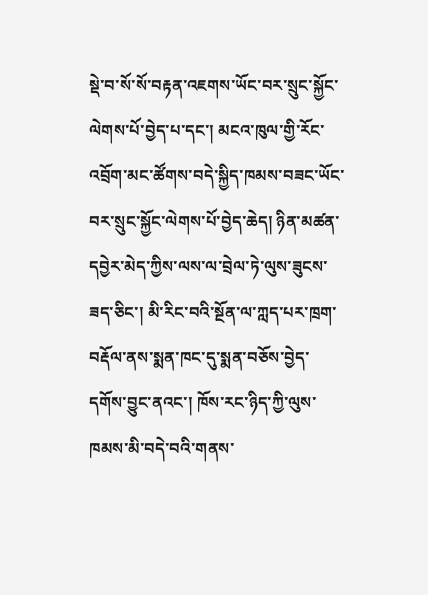སྡེ་བ་སོ་སོ་བརྟན་འཇགས་ཡོང་བར་སྲུང་སྐྱོང་ལེགས་པོ་བྱེད་པ་དང་། མངའ་ཁུལ་གྱི་རོང་འབྲོག་མང་ཚོགས་བདེ་སྐྱིད་ཁམས་བཟང་ཡོང་བར་སྲུང་སྐྱོང་ལེགས་པོ་བྱེད་ཆེད། ཉིན་མཚན་དབྱེར་མེད་ཀྱིས་ལས་ལ་བྲེལ་ཏེ་ལུས་ཟུངས་ཟད་ཅིང་། མི་རིང་བའི་སྔོན་ལ་ཀླད་པར་ཁྲག་བརྡོལ་ནས་སྨན་ཁང་དུ་སྨན་བཅོས་བྱེད་དགོས་བྱུང་ནའང་། ཁོས་རང་ཉིད་ཀྱི་ལུས་ཁམས་མི་བདེ་བའི་གནས་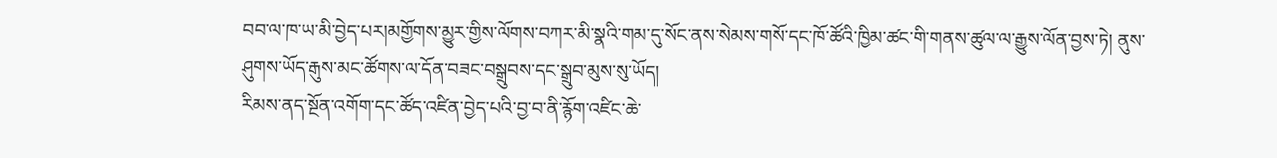བབ་ལ་ཁ་ཡ་མི་བྱེད་པར།མགྱོགས་མྱུར་གྱིས་ལོགས་བཀར་མི་སྣའི་གམ་དུ་སོང་ནས་སེམས་གསོ་དང་ཁོ་ཚོའི་ཁྱིམ་ཚང་གི་གནས་ཚུལ་ལ་རྒྱུས་ལོན་བྱས་ཏེ། ནུས་ཤུགས་ཡོད་རྒུས་མང་ཚོགས་ལ་དོན་བཟང་བསྒྲུབས་དང་སྒྲུབ་མུས་སུ་ཡོད།
རིམས་ནད་སྔོན་འགོག་དང་ཚོད་འཛིན་བྱེད་པའི་བྱ་བ་ནི་རྙོག་འཛིང་ཆེ་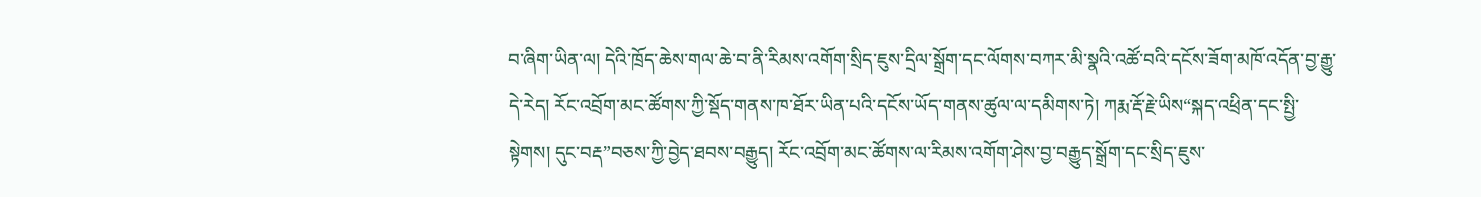བ་ཞིག་ཡིན་ལ། དེའི་ཁྲོད་ཆེས་གལ་ཆེ་བ་ནི་རིམས་འགོག་སྲིད་ཇུས་དྲིལ་སྒྲོག་དང་ལོགས་བཀར་མི་སྣའི་འཚོ་བའི་དངོས་ཟོག་མཁོ་འདོན་བྱ་རྒྱུ་དེ་རེད། རོང་འབྲོག་མང་ཚོགས་ཀྱི་སྡོད་གནས་ཁ་ཐོར་ཡིན་པའི་དངོས་ཡོད་གནས་ཚུལ་ལ་དམིགས་ཏེ། ཀརྨ་རྡོ་རྗེ་ཡིས“སྐད་འཕྲིན་དང་སྤྱི་སྟེགས། དུང་བརྡ”བཅས་ཀྱི་བྱེད་ཐབས་བརྒྱུད། རོང་འབྲོག་མང་ཚོགས་ལ་རིམས་འགོག་ཤེས་བྱ་བརྒྱུད་སྒྲོག་དང་སྲིད་ཇུས་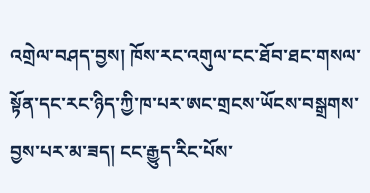འགྲེལ་བཤད་བྱས། ཁོས་རང་འགུལ་ངང་ཐོབ་ཐང་གསལ་སྟོན་དང་རང་ཉིད་ཀྱི་ཁ་པར་ཨང་གྲངས་ཡོངས་བསྒྲགས་བྱས་པར་མ་ཟད། ངང་རྒྱུད་རིང་པོས་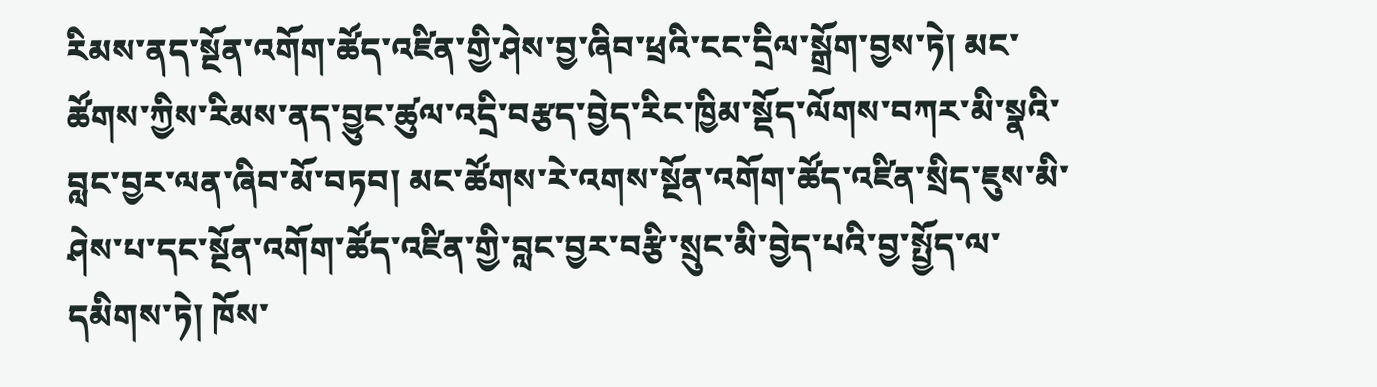རིམས་ནད་སྔོན་འགོག་ཚོད་འཛིན་གྱི་ཤེས་བྱ་ཞིབ་ཕྲའི་ངང་དྲིལ་སྒྲོག་བྱས་ཏེ། མང་ཚོགས་ཀྱིས་རིམས་ནད་བྱུང་ཚུལ་འདྲི་བརྩད་བྱེད་རིང་ཁྱིམ་སྡོད་ལོགས་བཀར་མི་སྣའི་བླང་བྱར་ལན་ཞིབ་མོ་བཏབ། མང་ཚོགས་རེ་འགས་སྔོན་འགོག་ཚོད་འཛིན་སྲིད་ཇུས་མི་ཤེས་པ་དང་སྔོན་འགོག་ཚོད་འཛིན་གྱི་བླང་བྱར་བརྩི་སྲུང་མི་བྱེད་པའི་བྱ་སྤྱོད་ལ་དམིགས་ཏེ། ཁོས་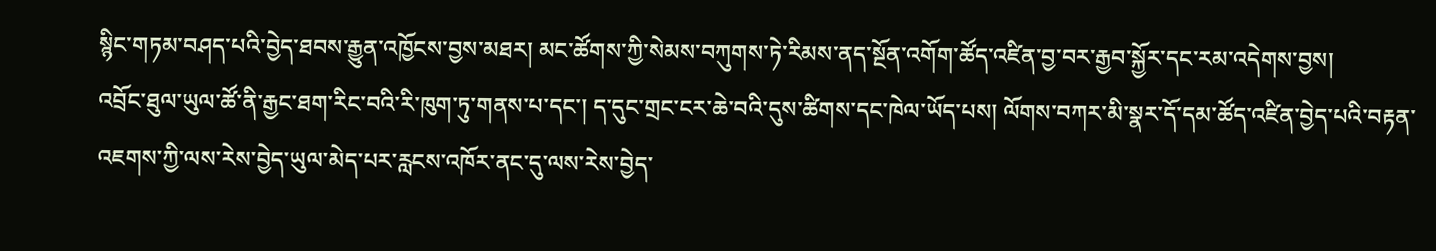སྙིང་གཏམ་བཤད་པའི་བྱེད་ཐབས་རྒྱུན་འཁྱོངས་བྱས་མཐར། མང་ཚོགས་ཀྱི་སེམས་བཀུགས་ཏེ་རིམས་ནད་སྔོན་འགོག་ཚོད་འཛིན་བྱ་བར་རྒྱབ་སྐྱོར་དང་རམ་འདེགས་བྱས།
འབྲོང་ཐུལ་ཡུལ་ཚོ་ནི་རྒྱང་ཐག་རིང་བའི་རི་ཁུག་ཏུ་གནས་པ་དང་། ད་དུང་གྲང་ངར་ཆེ་བའི་དུས་ཚིགས་དང་ཁེལ་ཡོད་པས། ལོགས་བཀར་མི་སྣར་དོ་དམ་ཚོད་འཛིན་བྱེད་པའི་བརྟན་འཇགས་ཀྱི་ལས་རེས་བྱེད་ཡུལ་མེད་པར་རླངས་འཁོར་ནང་དུ་ལས་རེས་བྱེད་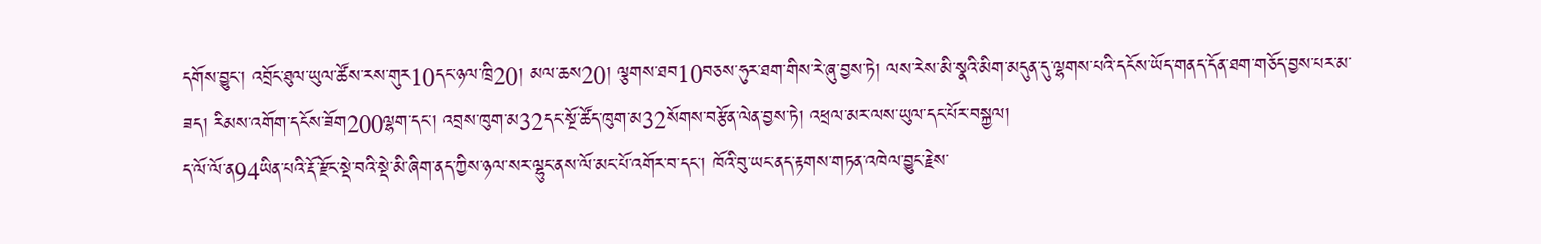དགོས་བྱུང་། འབྲོང་ཐུལ་ཡུལ་ཚོས་རས་གུར10དང་ཉལ་ཁྲི20། མལ་ཆས20། ལྕགས་ཐབ10བཅས་ཧུར་ཐག་གིས་རེ་ཞུ་བྱས་ཏེ། ལས་རེས་མི་སྣའི་མིག་མདུན་དུ་ལྷགས་པའི་དངོས་ཡོད་གནད་དོན་ཐག་གཅོད་བྱས་པར་མ་ཟད། རིམས་འགོག་དངོས་ཟོག200ལྷག་དང་། འབྲས་ཁུག་མ32དང་སྔོ་ཚོད་ཁུག་མ32སོགས་བརྩོན་ལེན་བྱས་ཏེ། འཕྲལ་མར་ལས་ཡུལ་དང་པོར་བསྐྱལ།
ད་ལོ་ལོ་ན94ཡིན་པའི་རྡོ་རྫོང་སྡེ་བའི་སྡེ་མི་ཞིག་ནད་ཀྱིས་ཉལ་སར་ལྷུང་ནས་ལོ་མང་པོ་འགོར་བ་དང་། ཁོའི་བུ་ཡང་ནད་རྟགས་གཏན་འཁེལ་བྱུང་རྗེས་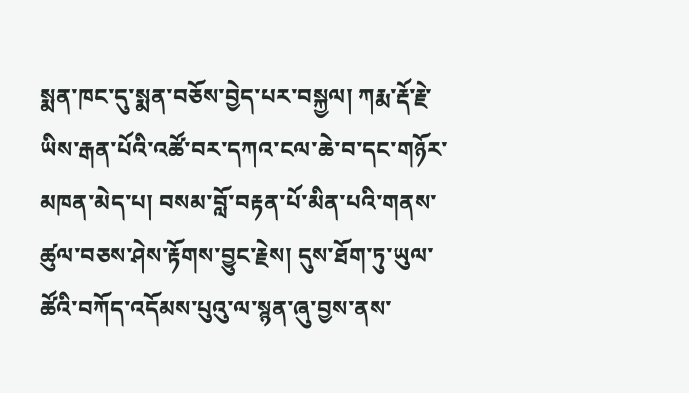སྨན་ཁང་དུ་སྨན་བཅོས་བྱེད་པར་བསྐྱལ། ཀརྨ་རྡོ་རྗེ་ཡིས་རྒན་པོའི་འཚོ་བར་དཀའ་ངལ་ཆེ་བ་དང་གཉོར་མཁན་མེད་པ། བསམ་བློ་བརྟན་པོ་མིན་པའི་གནས་ཚུལ་བཅས་ཤེས་རྟོགས་བྱུང་རྗེས། དུས་ཐོག་ཏུ་ཡུལ་ཚོའི་བཀོད་འདོམས་པུའུ་ལ་སྙན་ཞུ་བྱས་ནས་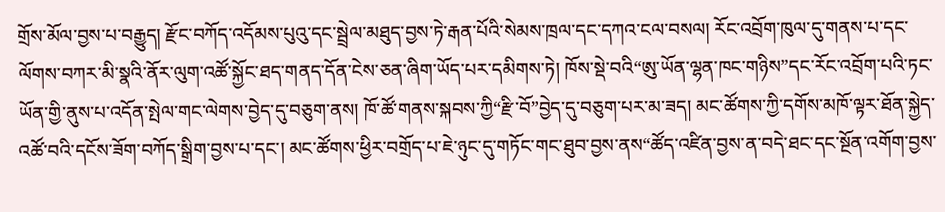གྲོས་མོལ་བྱས་པ་བརྒྱུད། རྫོང་བཀོད་འདོམས་པུའུ་དང་སྦྲེལ་མཐུད་བྱས་ཏེ་རྒན་པོའི་སེམས་ཁྲལ་དང་དཀའ་ངལ་བསལ། རོང་འབྲོག་ཁུལ་དུ་གནས་པ་དང་ལོགས་བཀར་མི་སྣའི་ནོར་ལུག་འཚོ་སྐྱོང་ཐད་གནད་དོན་ངེས་ཅན་ཞིག་ཡོད་པར་དམིགས་ཏེ། ཁོས་སྡེ་བའི“ཨུ་ཡོན་ལྷན་ཁང་གཉིས”དང་རོང་འབྲོག་པའི་ཏང་ཡོན་གྱི་ནུས་པ་འདོན་སྤེལ་གང་ལེགས་བྱེད་དུ་བཅུག་ནས། ཁོ་ཚོ་གནས་སྐབས་ཀྱི“རྫི་བོ”བྱེད་དུ་བཅུག་པར་མ་ཟད། མང་ཚོགས་ཀྱི་དགོས་མཁོ་ལྟར་ཐོན་སྐྱེད་འཚོ་བའི་དངོས་ཟོག་བཀོད་སྒྲིག་བྱས་པ་དང་། མང་ཚོགས་ཕྱིར་བགྲོད་པ་ཇེ་ཉུང་དུ་གཏོང་གང་ཐུབ་བྱས་ནས“ཚོད་འཛིན་བྱས་ན་བདེ་ཐང་དང་སྔོན་འགོག་བྱས་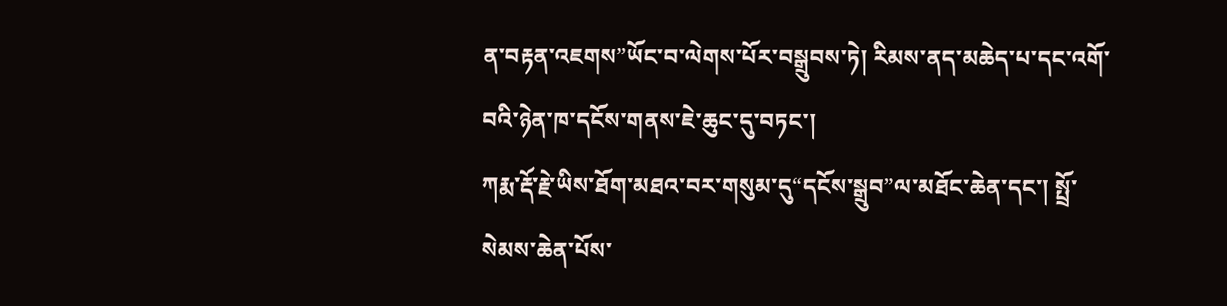ན་བརྟན་འཇགས”ཡོང་བ་ལེགས་པོར་བསྒྲུབས་ཏེ། རིམས་ནད་མཆེད་པ་དང་འགོ་བའི་ཉེན་ཁ་དངོས་གནས་ཇེ་ཆུང་དུ་བཏང་།
ཀརྨ་རྡོ་རྗེ་ཡིས་ཐོག་མཐའ་བར་གསུམ་དུ“དངོས་སྒྲུབ”ལ་མཐོང་ཆེན་དང་། སྤྲོ་སེམས་ཆེན་པོས་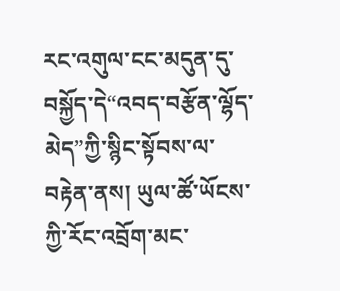རང་འགུལ་ངང་མདུན་དུ་བསྐྱོད་དེ“འབད་བརྩོན་ལྷོད་མེད”ཀྱི་སྙིང་སྟོབས་ལ་བརྟེན་ནས། ཡུལ་ཚོ་ཡོངས་ཀྱི་རོང་འབྲོག་མང་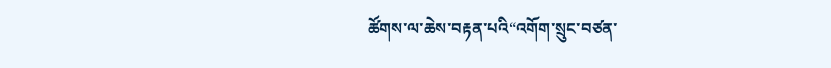ཚོགས་ལ་ཆེས་བརྟན་པའི“འགོག་སྲུང་བཙན་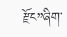རྫོང”ཞིག་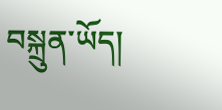བསྐྲུན་ཡོད།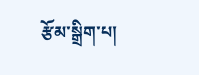རྩོམ་སྒྲིག་པ།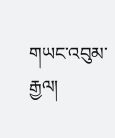གཡང་འབུམ་རྒྱལ།